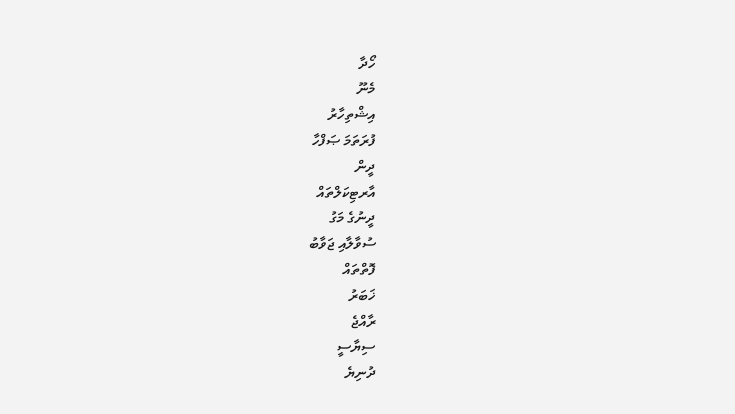ހޯދާ
މެނޫ
އިޝްތިހާރު
ފުރަތަމަ ޞަފްހާ
ދީން
އާރޓިކަލްތައް
ދީނުގެ މަގު
ސުވާލާއި ޖަވާބު
ފޮތްތައް
ޚަބަރު
ރާއްޖެ
ސިޔާސީ
ދުނިޔެ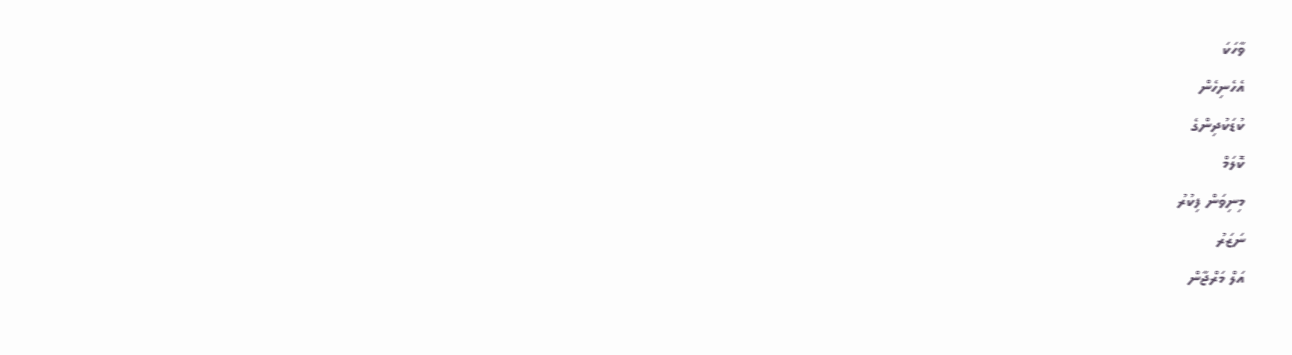ވާހަކަ
އެހެނިހެން
ކުޑަކުދިންގެ
ކޮލަމް
މިނިވަން ފިކުރު
ނަޒަރު
އަލް މަރްޖާން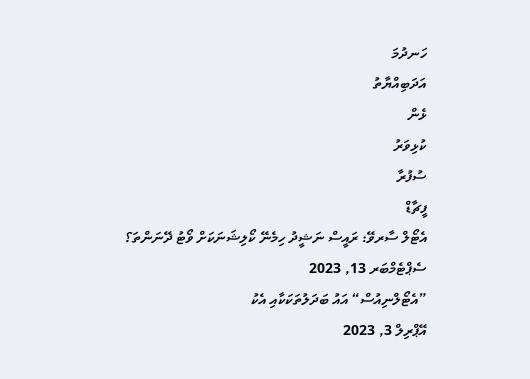ހަނދުމަ
އަދަބިއްޔާތު
ޅެން
ކުޅިވަރު
ސުފުރާ
ފީޗާޑް
އެޓޯލް ސާރވޭ: ރައީސް ނަޝީދު ހިމެނޭ ކޯލިޝަނަކަށް ވޯޓު ދޭނަންތަ؟
ސެޕްޓެމްބަރ 13, 2023
”އެޓޯލްނިއުސް“ އައު ބަދަލުތަކަކާއި އެކު
އޭޕްރިލް 3, 2023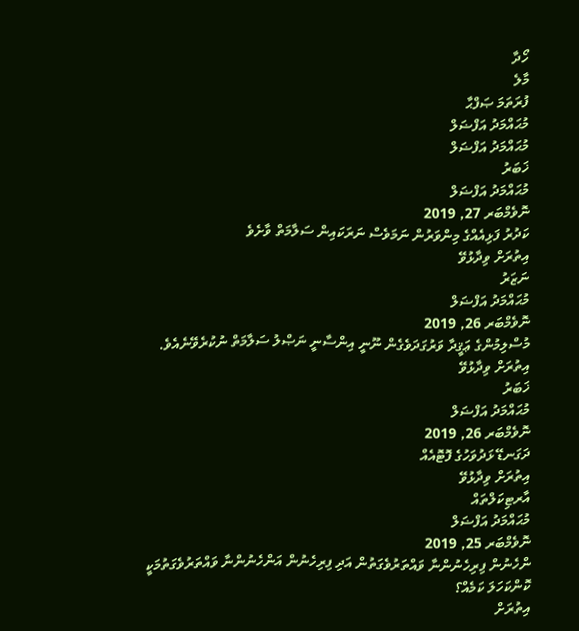ހޯދާ
މާލެ
ފުރަތަމަ ޞަފްޙާ
މުޙައްމަދު އަފްޟަލް
މުޙައްމަދު އަފްޟަލް
ޚަބަރު
މުޙައްމަދު އަފްޟަލް
ނޮވެމްބަރ 27, 2019
ކަދުރު ފަޅިއެއްގެ މިންވަރުން ނަމަވެސް ނަރަކައިން ސަލާމަތް ވާށެވެ
އިތުރަށް ވިދާޅުވޭ
ނަޒަރު
މުޙައްމަދު އަފްޟަލް
ނޮވެމްބަރ 26, 2019
މުސްލިމުންގެ ޢަޤީދާ ވަރުގަދަވެގެން ނޫނީ އިންސާނީ ނަޞްލު ސަލާމަތް ނުކުރެވޭނެއެވެ.
އިތުރަށް ވިދާޅުވޭ
ޚަބަރު
މުޙައްމަދު އަފްޟަލް
ނޮވެމްބަރ 26, 2019
ދަގަނޑޭ ޅަދުވަހުގެ ފޮޓޮއެއް
އިތުރަށް ވިދާޅުވޭ
އާރޓިކަލްތައް
މުޙައްމަދު އަފްޟަލް
ނޮވެމްބަރ 25, 2019
ންހެނުން ފިރިހެނުންނާ ވައްތަރުވެގަތުން އަދި ފިރިހެނުން އަންހެނުންނާ ވައްތަރުވެގަތުމަކީ ކޮންކަހަލަ ކަމެއް؟
އިތުރަށް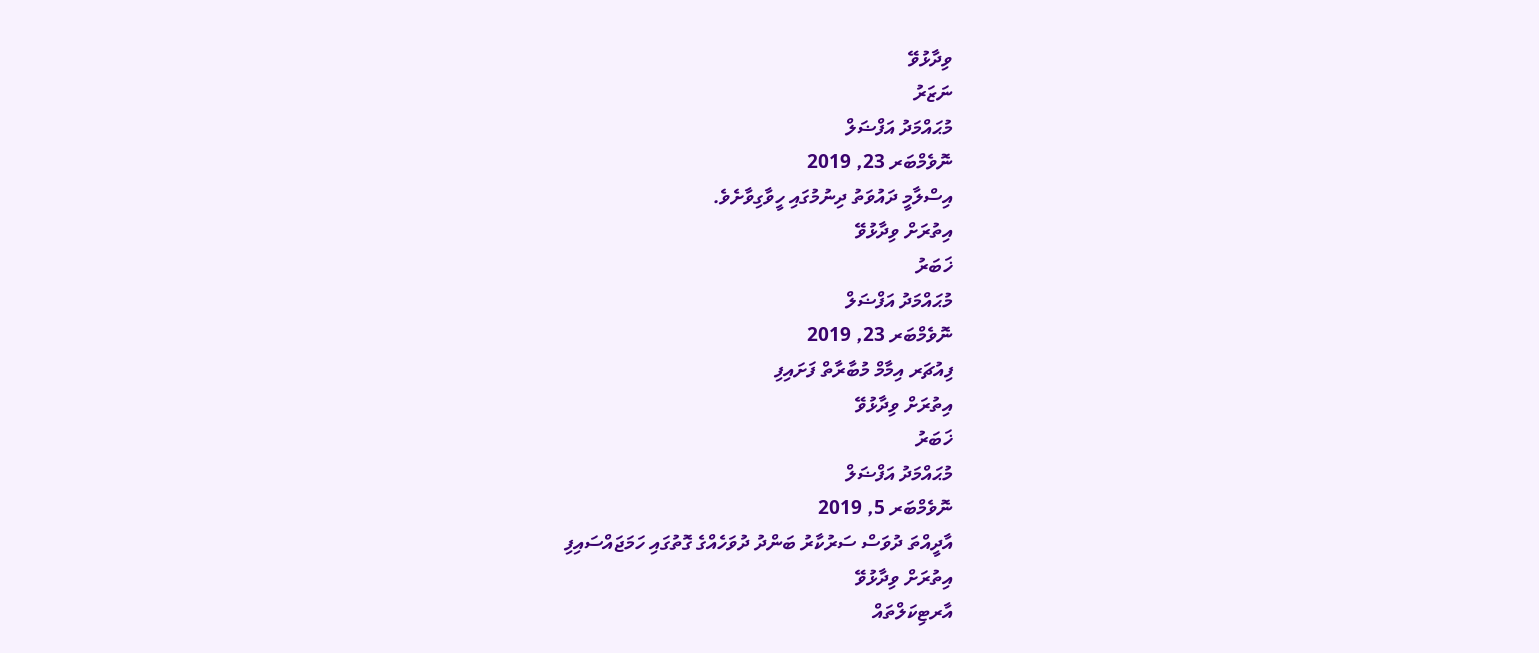ވިދާޅުވޭ
ނަޒަރު
މުޙައްމަދު އަފްޟަލް
ނޮވެމްބަރ 23, 2019
އިސްލާމީ ދައުވަތު ދިނުމުގައި ހީވާގިވާށެވެ.
އިތުރަށް ވިދާޅުވޭ
ޚަބަރު
މުޙައްމަދު އަފްޟަލް
ނޮވެމްބަރ 23, 2019
ފިއުޗަރ އިމާމް މުބާރާތް ފަށައިފި
އިތުރަށް ވިދާޅުވޭ
ޚަބަރު
މުޙައްމަދު އަފްޟަލް
ނޮވެމްބަރ 5, 2019
އާދީއްތަ ދުވަސް ސަރުކާރު ބަންދު ދުވަހެއްގެ ގޮތުގައި ހަމަޖައްސައިފި
އިތުރަށް ވިދާޅުވޭ
އާރޓިކަލްތައް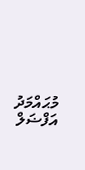މުޙައްމަދު އަފްޟަލް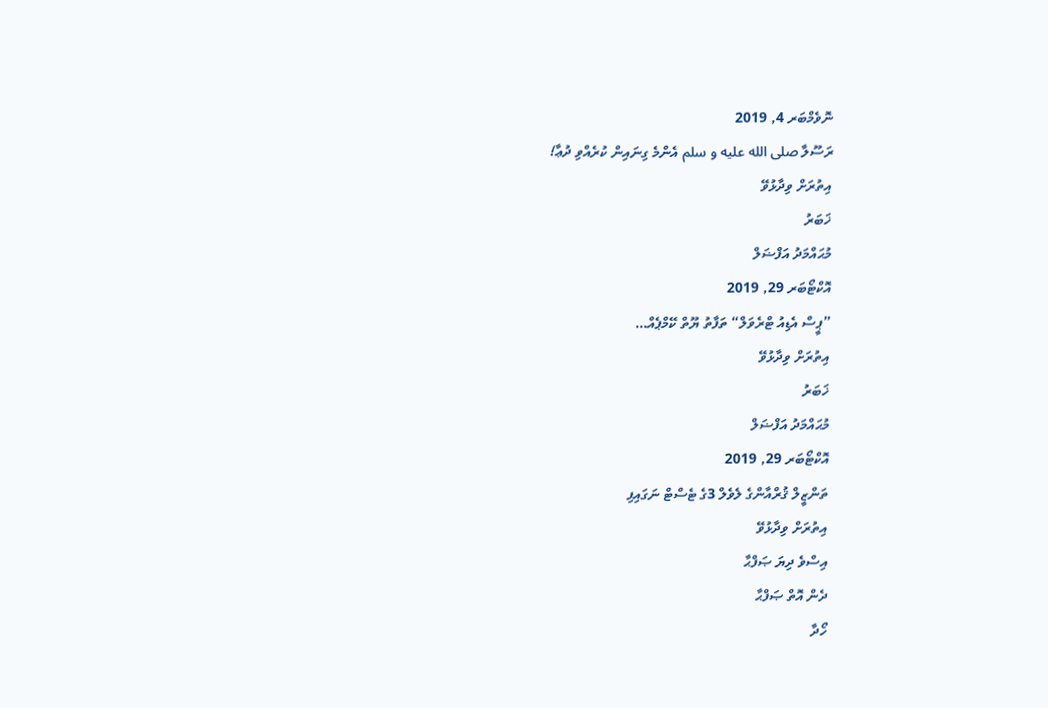ނޮވެމްބަރ 4, 2019
ރަސޫލާ صلى الله عليه و سلم އެންމެ ގިނައިން ކުރެއްވި ދުޢާ!
އިތުރަށް ވިދާޅުވޭ
ޚަބަރު
މުޙައްމަދު އަފްޟަލް
އޮކްޓޯބަރ 29, 2019
”ޕީސް އެޑިއު ޓްރެވަލް“ ތަފާތު ޔޫތް ކޭމްޕެއް…
އިތުރަށް ވިދާޅުވޭ
ޚަބަރު
މުޙައްމަދު އަފްޟަލް
އޮކްޓޯބަރ 29, 2019
ތަންޒީލް ޤުރްއާންގެ ލެވެލް 3ގެ ޓެސްޓް ނަގައިފި
އިތުރަށް ވިދާޅުވޭ
އިސްވެ ދިޔަ ޞަފްޙާ
ދެން އޮތް ޞަފްޙާ
ހޯދާ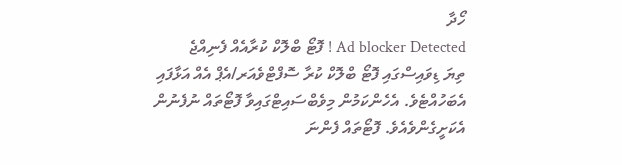ހޯދާ
Ad blocker Detected ! ފޮޓޯ ބްލޮކް ކުރާއެއް ފެނިއްޖެ
ތިޔަ ޑިވައިސްގައި ފޮޓޯ ބްލޮކް ކުރާ ސޮފްޓްވެއަރ/އެޕް އެއް އަޅާފައި އެބަހުއްޓެވެ. އެހެންކަމުން މިވެބްސައިޓްގައިވާ ފޮޓޯތައް ނުފެނުން އެކަށީގެންވެއެވެ. ފޮޓޯތައް ފެންނަ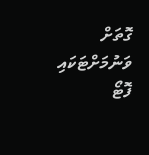ގޮތަށް ވަނުމަށްޓަކައި ފޮޓޯ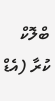ބްލޮކް ކުރާ (އެޑް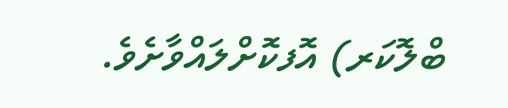ބްލޮކަރ) އޮފކޮށްލައްވާށެވެ.